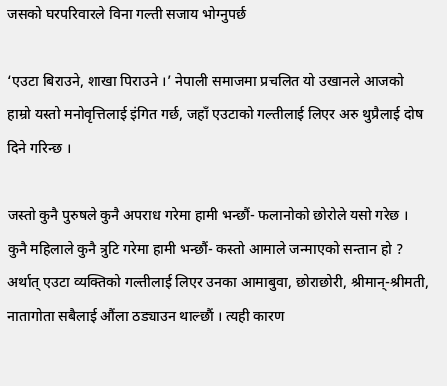जसको घरपरिवारले विना गल्ती सजाय भोग्नुपर्छ

‘एउटा बिराउने, शाखा पिराउने ।’ नेपाली समाजमा प्रचलित यो उखानले आजको हाम्रो यस्तो मनोवृत्तिलाई इंगित गर्छ, जहाँ एउटाको गल्तीलाई लिएर अरु थुप्रैलाई दोष दिने गरिन्छ ।

जस्तो कुनै पुरुषले कुनै अपराध गरेमा हामी भन्छौं- फलानोको छोरोले यसो गरेछ । कुनै महिलाले कुनै त्रुटि गरेमा हामी भन्छौं- कस्तो आमाले जन्माएको सन्तान हो ? अर्थात् एउटा व्यक्तिको गल्तीलाई लिएर उनका आमाबुवा, छोराछोरी, श्रीमान्-श्रीमती, नातागोता सबैलाई औंला ठड्याउन थाल्छौं । त्यही कारण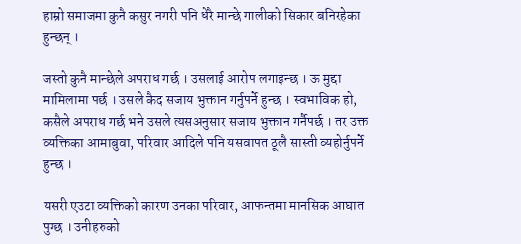हाम्रो समाजमा कुनै कसुर नगरी पनि धेरै मान्छे गालीको सिकार बनिरहेका हुन्छन् ।

जस्तो कुनै मान्छेले अपराध गर्छ । उसलाई आरोप लगाइन्छ । ऊ मुद्दा मामिलामा पर्छ । उसले कैद सजाय भुक्तान गर्नुपर्ने हुन्छ । स्वभाविक हो, कसैले अपराध गर्छ भने उसले त्यसअनुसार सजाय भुक्तान गर्नैपर्छ । तर उक्त व्यक्तिका आमाबुवा, परिवार आदिले पनि यसवापत ठूलै सास्ती व्यहोर्नुपर्ने हुन्छ ।

यसरी एउटा व्यक्तिको कारण उनका परिवार, आफन्तमा मानसिक आघात पुग्छ । उनीहरुको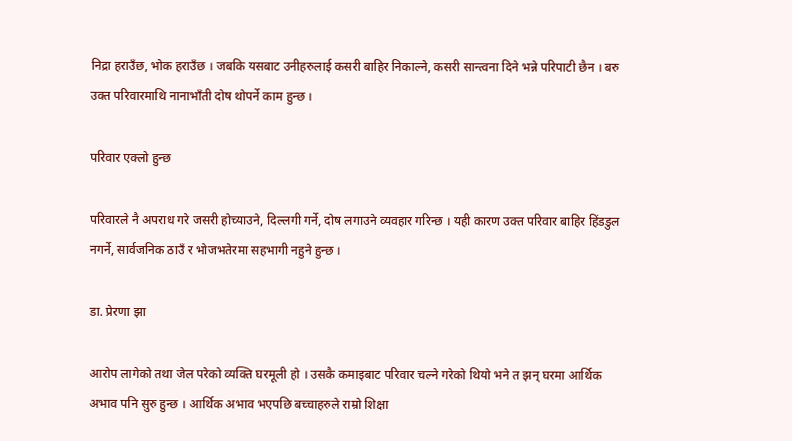निद्रा हराउँछ, भोक हराउँछ । जबकि यसबाट उनीहरुलाई कसरी बाहिर निकाल्ने, कसरी सान्त्वना दिने भन्ने परिपाटी छैन । बरु उक्त परिवारमाथि नानाभाँती दोष थोपर्ने काम हुन्छ ।

परिवार एक्लो हुन्छ

परिवारले नै अपराध गरे जसरी होच्याउने, दिल्लगी गर्ने, दोष लगाउने व्यवहार गरिन्छ । यही कारण उक्त परिवार बाहिर हिंडडुल नगर्ने, सार्वजनिक ठाउँ र भोजभतेरमा सहभागी नहुने हुन्छ ।

डा. प्रेरणा झा

आरोप लागेको तथा जेल परेको व्यक्ति घरमूली हो । उसकै कमाइबाट परिवार चल्ने गरेको थियो भने त झन् घरमा आर्थिक अभाव पनि सुरु हुन्छ । आर्थिक अभाव भएपछि बच्चाहरुले राम्रो शिक्षा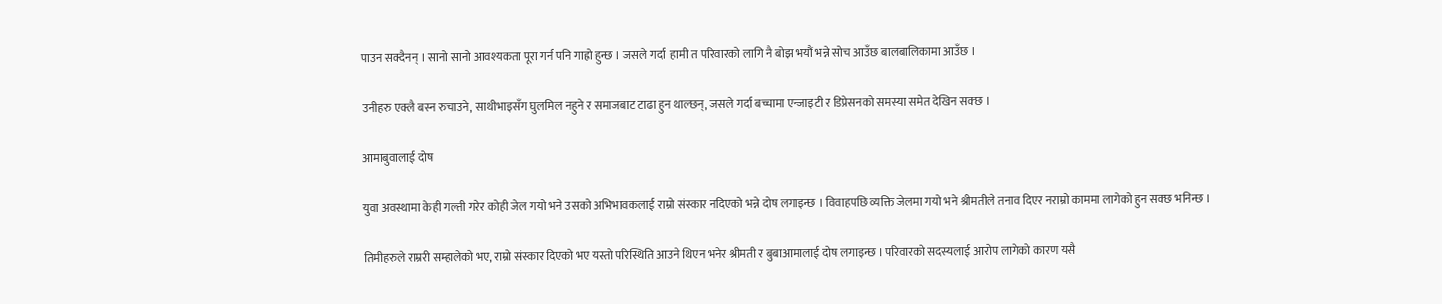पाउन सक्दैनन् । सानो सानो आवश्यकता पूरा गर्न पनि गाह्रो हुन्छ । जसले गर्दा  हामी त परिवारको लागि नै बोझ भयौं भन्ने सोच आउँछ बालबालिकामा आउँछ ।

उनीहरु एक्लै बस्न रुचाउने, साथीभाइसँग घुलमिल नहुने र समाजबाट टाढा हुन थाल्छन्, जसले गर्दा बच्चामा एन्जाइटी र डिप्रेसनको समस्या समेत देखिन सक्छ ।

आमाबुवालाई दोष

युवा अवस्थामा केही गल्ती गरेर कोही जेल गयो भने उसको अभिभावकलाई राम्रो संस्कार नदिएको भन्ने दोष लगाइन्छ । विवाहपछि व्यक्ति जेलमा गयो भने श्रीमतीले तनाव दिएर नराम्रो काममा लागेको हुन सक्छ भनिन्छ ।

तिमीहरुले राम्ररी सम्हालेको भए, राम्रो संस्कार दिएको भए यस्तो परिस्थिति आउने थिएन भनेर श्रीमती र बुबाआमालाई दोष लगाइन्छ । परिवारको सदस्यलाई आरोप लागेको कारण यसै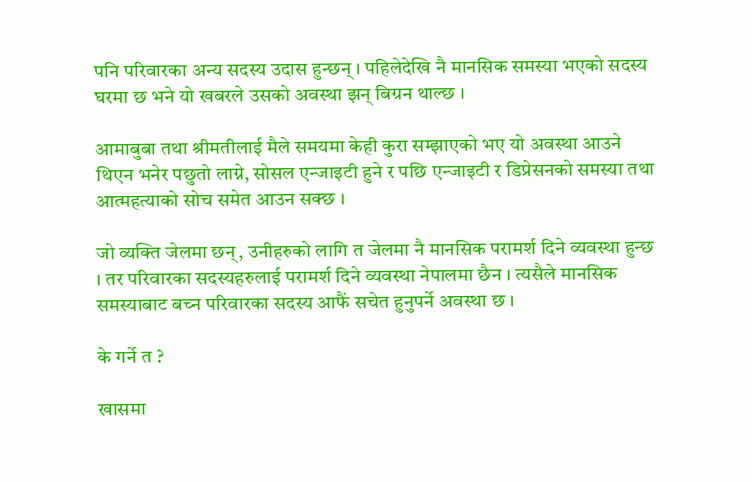पनि परिवारका अन्य सदस्य उदास हुन्छन् । पहिलेदेखि नै मानसिक समस्या भएको सदस्य घरमा छ भने यो खबरले उसको अवस्था झन् बिग्रन थाल्छ ।

आमाबुबा तथा श्रीमतीलाई मैले समयमा केही कुरा सम्झाएको भए यो अवस्था आउने थिएन भनेर पछुतो लाग्ने, सोसल एन्जाइटी हुने र पछि एन्जाइटी र डिप्रेसनको समस्या तथा आत्महत्याको सोच समेत आउन सक्छ ।

जो व्यक्ति जेलमा छन्, उनीहरुको लागि त जेलमा नै मानसिक परामर्श दिने व्यवस्था हुन्छ । तर परिवारका सदस्यहरुलाई परामर्श दिने व्यवस्था नेपालमा छैन । त्यसैले मानसिक समस्याबाट बच्न परिवारका सदस्य आफैं सचेत हुनुपर्ने अवस्था छ ।

के गर्ने त ?

खासमा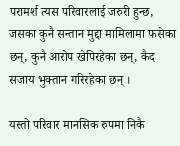परामर्श त्यस परिवारलाई जरुरी हुन्छ, जसका कुनै सन्तान मुद्दा मामिलामा फसेका छन्, कुनै आरोप खेपिरहेका छन्, कैद सजाय भुक्तान गरिरहेका छन् ।

यस्तो परिवार मानसिक रुपमा निकै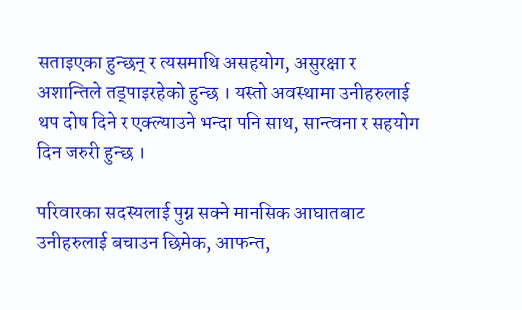सताइएका हुन्छन् र त्यसमाथि असहयोग, असुरक्षा र अशान्तिले तड्पाइरहेको हुन्छ । यस्तो अवस्थामा उनीहरुलाई थप दोष दिने र एक्ल्याउने भन्दा पनि साथ, सान्त्वना र सहयोग दिन जरुरी हुन्छ ।

परिवारका सदस्यलाई पुग्न सक्ने मानसिक आघातबाट उनीहरुलाई बचाउन छिमेक, आफन्त,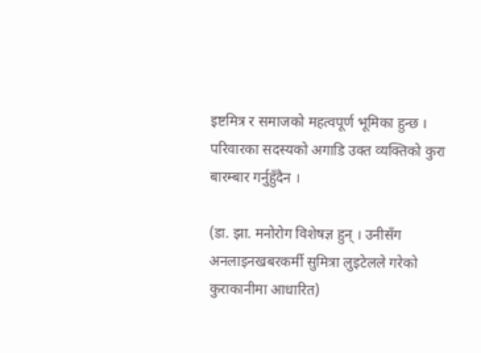इष्टमित्र र समाजको महत्वपूर्ण भूमिका हुन्छ । परिवारका सदस्यको अगाडि उक्त व्यक्तिको कुरा बारम्बार गर्नुहुँदैन ।

(डा. झा. मनोरोग विशेषज्ञ हुन् । उनीसँग  अनलाइनखबरकर्मी सुमित्रा लुइटेलले गरेको कुराकानीमा आधारित)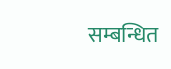सम्बन्धित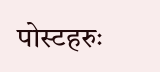पोस्टहरुः